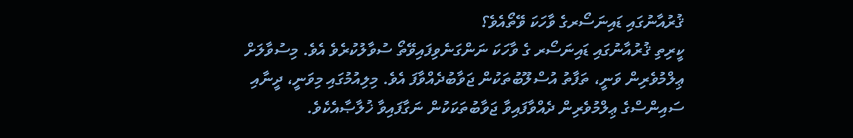ޤުރުއާނުގައި ޑައިނަސޯރގެ ވާހަކަ ވޭތޯއެވެ؟
ކީރިތި ޤުރުއާނުގައި ޑައިނަސޯރ ގެ ވާހަކަ ނަންގަނެވިފައިވޭތޯ ސުވާލުކުރެވެ އެވެ. މިސުވާލަށް ޢިލްމުވެރިން ވަނީ، ތަފާތު އުސްލޫބުތަކުން ޖަވާބުދެއްވާފަ އެވެ. މިލިއުމުގައި މިވަނީ، ދީނާއި ސައިންސްގެ ޢިލްމުވެރިން ދެއްވާފައިވާ ޖަވާބުތަކަކުން ނަގާފައިވާ ޚުލާޞާއެކެވެ.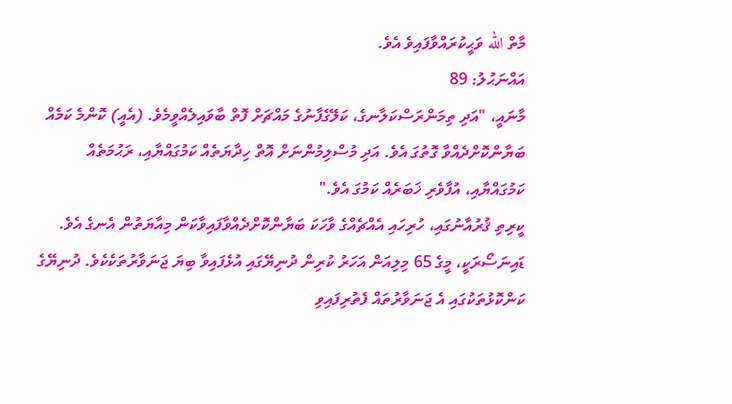މާތް الله ވަޙީކުރައްވާފައިވެ އެވެ.
އައްނަޙުލު: 89
މާނައީ، "އަދި ތިމަންރަސްކަލާނގެ، ކަލޭގެފާނުގެ މައްޗަށް ފޮތް ބާވައިލެއްވީމެވެ. (އެއީ) ކޮންމެ ކަމެއް ބަޔާންކޮށްދެއްވާ ގޮތުގަ އެވެ. އަދި މުސްލިމުންނަށް އޮތް ހިދާޔަތެއް ކަމުގައްޔާއި، ރަޙުމަތެއް ކަމުގައްޔާއި، އުފާވެރި ޚަބަރެއް ކަމުގަ އެވެ."
ކީރިތި ޤުރުއާނުގައި، ހުރިހައި އެއްޗެއްގެ ވާހަކަ ބަޔާންކޮށްދެއްވާފައިވާކަން މިއާޔަތުން އެނގެ އެވެ.
ޑައިނަސޯރަކީ، މީގެ 65 މިލިއަން އަހަރު ކުރިން ދުނިޔޭގައި އުޅެފައިވާ ބިޔަ ޖަނަވާރުތަކެކެވެ. ދުނިޔޭގެ ކަންކޮޅުތަކުގައި އެ ޖަނަވާރުތައް ފެތުރިފައިވި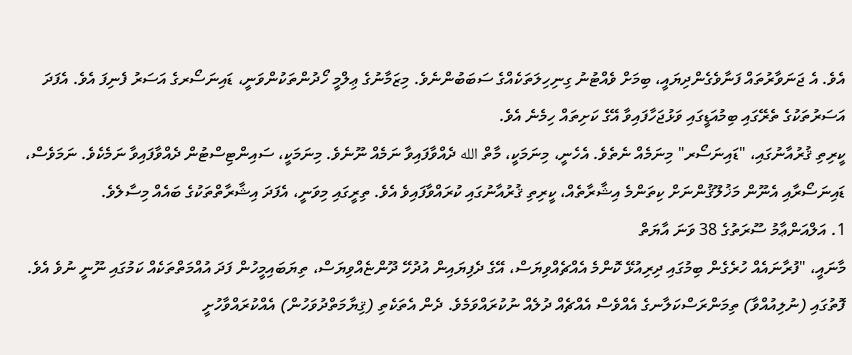އެވެ. އެ ޖަނަވާރުތައް ފަނާވެގެންދިޔައީ، ބިމަށް ވެއްޓުނު ގިނިހިލަތަކެއްގެ ސަބަބުންނެވެ. މިޒަމާނުގެ ޢިލްމީ ހޯދުންތަކުންވަނީ، ޑައިނަސޯރގެ އަސަރު ފެނިފަ އެވެ. އެފަދަ އަސަރުތަކުގެ ތެރޭގައި ބިމުއަޑީގައި ވަޅުޖަހާފައިވާ އޭގެ ކަށިތައް ހިމެނެ އެވެ.
ކީރިތި ޤުރުއާނުގައި، "ޑައިނަސޯރ" މިނަމެއް ނެތެވެ. އެހެނީ، މިނަމަކީ، މާތް الله ދެއްވާފައިވާ ނަމެއް ނޫނެވެ. މިނަމަކީ، ސައިންޓިސްޓުން ދެއްވާފައިވާ ނަމެކެވެ. ނަމަވެސް، ޑައިނަސޯރާއި އެނޫން މަޚުލޫޤުންނަށް ކިތަންމެ އިޝާރާތެއް، ކީރިތި ޤުރުއާނުގައި ކުރައްވާފައިވެ އެވެ. ތިރީގައި މިވަނީ، އެފަދަ އިޝާރާތްތަކުގެ ބައެއް މިސާލެވެ.
1. އަލްއަންޢާމު ސޫރަތުގެ 38 ވަނަ އާޔަތް
މާނައީ، "ފުރާނައެއް ހުރެގެން ބިމުގައި ދިރިއުޅޭ ކޮންމެ އެއްޗެއްވިޔަސް، އޭގެ ދެފިޔައިން އުދުހޭ ދޫންޏެއްވިޔަސް، ތިޔަބައިމީހުން ފަދަ އުއްމަތްތަކެއް ކަމުގައި ނޫނީ ނުވެ އެވެ. ފޮތުގައި (ނުލިއުއްވާ) ތިމަންރަސްކަލާނގެ އެއްވެސް އެއްޗެއް ދުލެއް ނުކުރައްވަމެވެ. ދެން އެތަކެތި (ޤިޔާމަތްދުވަހުން) އެއްކުރައްވާހުށީ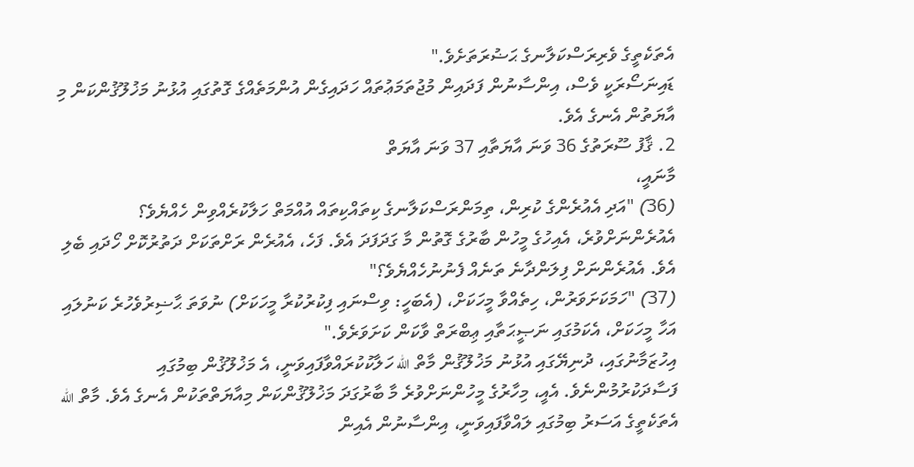އެތަކެތީގެ ވެރިރަސްކަލާނގެ ޙަޟުރަތަށެވެ."
ޑައިނަސޯރަކީ ވެސް، އިންސާނުން ފަދައިން މުޖުތަމަޢުތައް ހަދައިގެން އުންމަތެއްގެ ގޮތުގައި އުޅުނު މަޚުލޫޤުންކަން މި އާޔަތުން އެނގެ އެވެ.
2. ޤާފު ސޫރަތުގެ 36 ވަނަ އާޔަތާއި 37 ވަނަ އާޔަތް
މާނައީ،
(36) "އަދި އެއުރެންގެ ކުރިން، ތިމަންރަސްކަލާނގެ ކިތައްކިތައް އުއްމަތް ހަލާކުރެއްވިން ހެއްޔެވެ؟ އެއުރެންނަށްވުރެ، އެއިހުގެ މީހުން ބާރުގެ ގޮތުން މާ ގަދަފަދަ އެވެ. ފަހެ، އެއުރެން ރަށްތަކަށް ދަތުރުކޮށް ހޯދައި ބެލި އެވެ. އެއުރެންނަށް ފިލަންދާނެ ތަނެއް ފެނުނުހެއްޔެވެ؟"
(37) "ހަމަކަށަވަރުން، ހިތެއްވާ މީހަކަށް، (އެބަހީ: ވިސްނައި ފިކުރުކުރާ މީހަކަށް) ނުވަތަ ޙާޟިރުވެހުރެ ކަނުލައި އަހާ މީހަކަށް، އެކަމުގައި ނަޞީޙަތާއި ޢިބްރަތް ވާކަން ކަށަވަރެވެ."
އިހުޒަމާނުގައި، ދުނިޔޭގައި އުޅުނު މަޚުލޫޤުން މާތް الله ހަލާކުކުރައްވާފައިވަނީ، އެ މަޚުލޫޤުން ބިމުގައި ފަސާދަކުރުމުންނެވެ. އެއީ، މިހާރުގެ މީހުންނަށްވުރެ މާ ބާރުގަދަ މަޚުލޫޤުންކަން މިއާޔަތްތަކުން އެނގެ އެވެ. މާތް الله އެތަކެތީގެ އަސަރު ބިމުގައި ލައްވާފައިވަނީ، އިންސާނުން އެއިން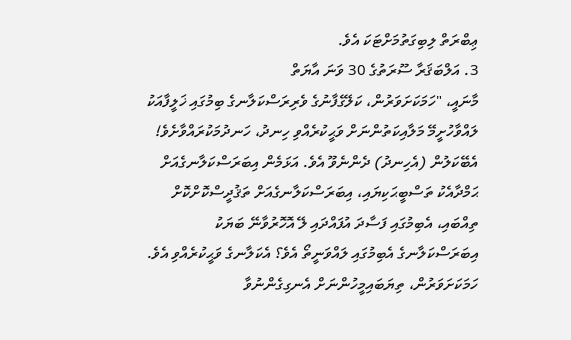ޢިބްރަތް ލިބިގަތުމަށްޓަކަ އެވެ.
3. އަލްބަޤަރާ ސޫރަތުގެ 30 ވަނަ އާޔަތް
މާނައީ، "ހަމަކަށަވަރުން، ކަލޭގެފާނުގެ ވެރިރަސްކަލާނގެ ބިމުގައި ޚަލީފާއަކު ލައްވާހުށީމޭ މަލާއިކަތުންނަށް ވަޙީކުރެއްވި ހިނދު، ހަނދުމަކުރައްވާށެވެ! އެބޭކަލުން (އެހިނދު) ދެންނެވޫ އެވެ. އަޅަމެން އިބަރަސްކަލާނގެއަށް ޙަމްދާއެކު ތަސްބީޙަކިޔައި، އިބަރަސްކަލާނގެއަށް ތަޤުދީސްކޮށްކޮށް ތިއްބައި، އެބިމުގައި ފަސާދަ އުފައްދައި ލޭ އޮހޮރުވާނޭ ބަޔަކު އިބަރަސްކަލާނގެ އެބިމުގައި ލައްވަނީތޯ އެވެ؟ އެކަލާނގެ ވަޙީކުރެއްވި އެވެ. ހަމަކަށަވަރުން، ތިޔަބައިމީހުންނަށް އެނގިގެންނުވާ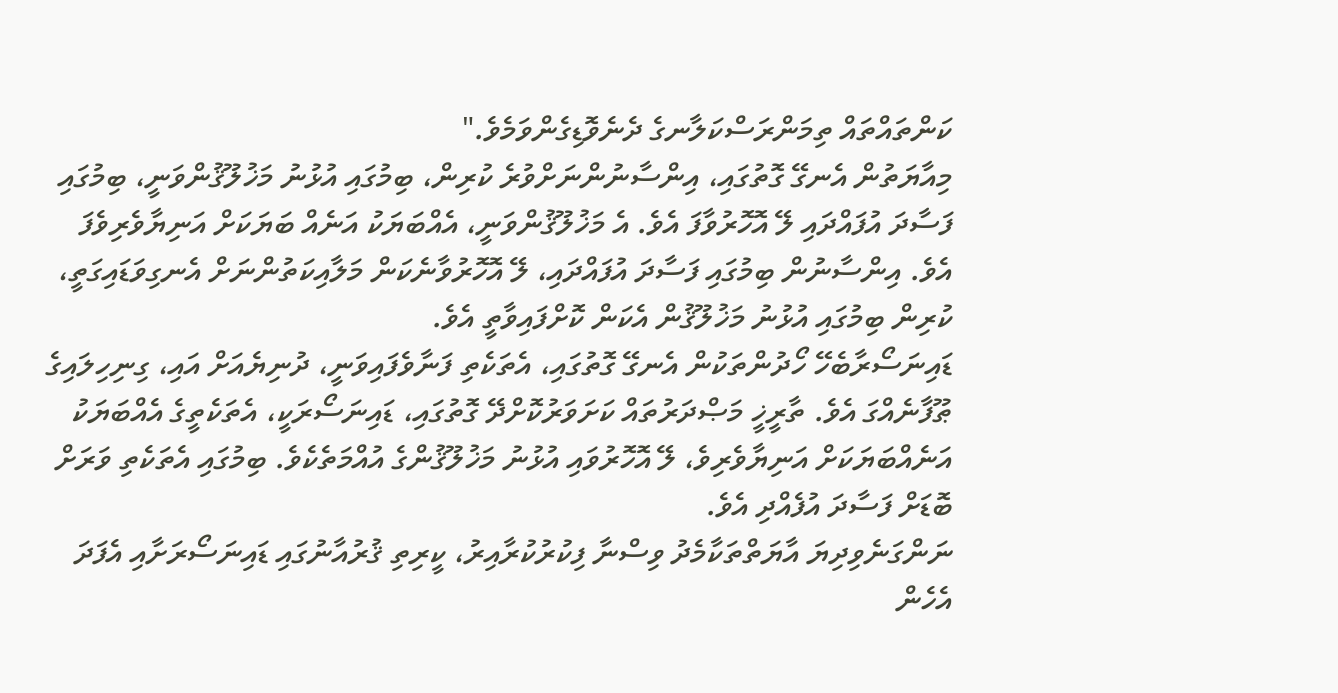ކަންތައްތައް ތިމަންރަސްކަލާނގެ ދެނެވޮޑިގެންވަމެވެ."
މިއާޔަތުން އެނގޭ ގޮތުގައި، އިންސާނުންނަށްވުރެ ކުރިން، ބިމުގައި އުޅުނު މަޚުލޫޤުންވަނީ، ބިމުގައި ފަސާދަ އުފައްދައި ލޭ އޮހޮރުވާފަ އެވެ. އެ މަޚުލޫޤުންވަނީ، އެއްބަޔަކު އަނެއް ބަޔަކަށް އަނިޔާވެރިވެފަ އެވެ. އިންސާނުން ބިމުގައި ފަސާދަ އުފައްދައި، ލޭ އޮހޮރުވާނެކަން މަލާއިކަތުންނަށް އެނގިވަޑައިގަތީ، ކުރިން ބިމުގައި އުޅުނު މަޚުލޫޤުން އެކަން ކޮށްފައިވާތީ އެވެ.
ޑައިނަސޯރާބެހޭ ހޯދުންތަކުން އެނގޭ ގޮތުގައި، އެތަކެތި ފަނާވެފައިވަނީ، ދުނިޔެއަށް އައި، ގިނިހިލައިގެ ޠޫފާނެއްގަ އެވެ. ތާރީޚީ މަޞްދަރުތައް ކަށަވަރުކޮށްދޭ ގޮތުގައި، ޑައިނަސޯރަކީ، އެތަކެތީގެ އެއްބަޔަކު އަނެއްބަޔަކަށް އަނިޔާވެރިވެ، ލޭ އޮހޮރުވައި އުޅުނު މަޚުލޫޤުންގެ އުއްމަތެކެވެ. ބިމުގައި އެތަކެތި ވަރަށް ބޮޑަށް ފަސާދަ އުފެއްދި އެވެ.
ނަންގަނެވިދިޔަ އާޔަތްތަކާމެދު ވިސްނާ ފިކުރުކުރާއިރު، ކީރިތި ޤުރުއާނުގައި ޑައިނަސޯރަށާއި އެފަދަ އެހެން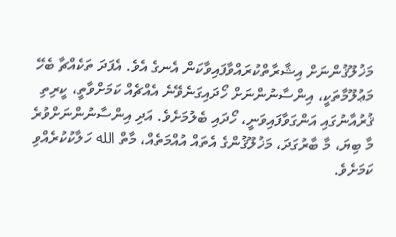މަޚުލޫޤުންނަށް އިޝާރާތްކުރައްވާފައިވާކަން އެނގެ އެވެ. އެފަދަ ތަކެއްޗާ ބެހޭ މަޢުލޫމާތަކީ، އިންސާނުންނަށް ހޯދައިގަނެވޭނެ އެއްޗެއް ކަމަށްވާތީ، ކީރިތި ޤުރުއާނުގައި އަންގަވާފައިވަނީ، ހޯދައި ބެލުމަށެވެ. އަދި އިންސާނުންނަށްވުރެ މާ ބިޔަ، މާ ބާރުގަދަ، މަޚުލޫޤުންގެ އެތައް އުއްމަތެއް، މާތް الله ހަލާކުކުރެއްވި ކަމަށެވެ.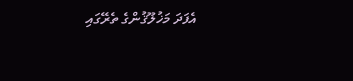އެފަދަ މަޚުލޫޤުންގެ ތެރޭގައި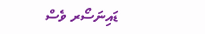ޑައިނަސޯރ ވެސް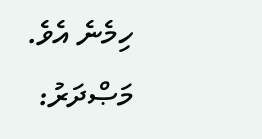ހިމެނެ އެވެ.
މަޞްދަރު: